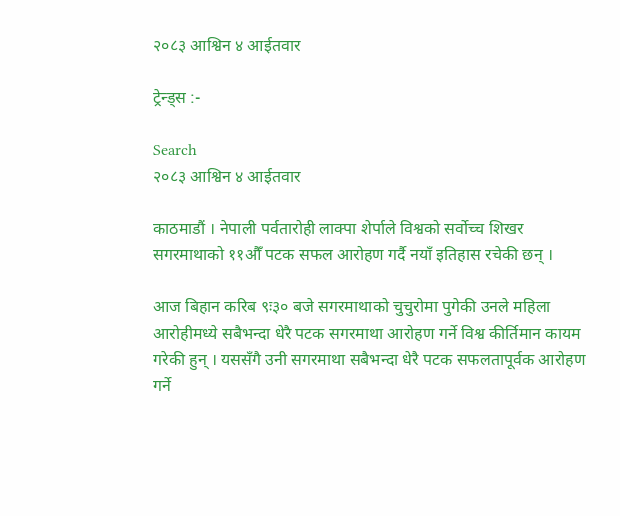२०८३ आश्विन ४ आईतवार

ट्रेन्ड्स :-

Search
२०८३ आश्विन ४ आईतवार

काठमाडौं । नेपाली पर्वतारोही लाक्पा शेर्पाले विश्वको सर्वोच्च शिखर सगरमाथाको ११औँ पटक सफल आरोहण गर्दै नयाँ इतिहास रचेकी छन् ।

आज बिहान करिब ९ः३० बजे सगरमाथाको चुचुरोमा पुगेकी उनले महिला आरोहीमध्ये सबैभन्दा धेरै पटक सगरमाथा आरोहण गर्ने विश्व कीर्तिमान कायम गरेकी हुन् । यससँगै उनी सगरमाथा सबैभन्दा धेरै पटक सफलतापूर्वक आरोहण गर्ने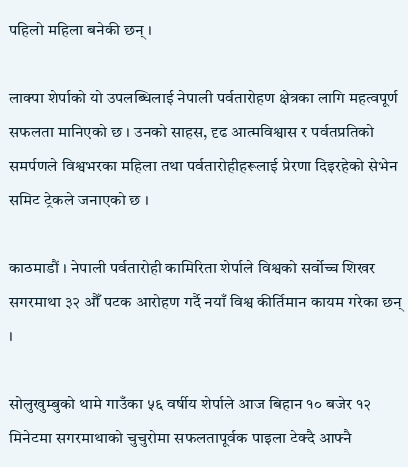पहिलो महिला बनेकी छन् ।

लाक्पा शेर्पाको यो उपलब्धिलाई नेपाली पर्वतारोहण क्षेत्रका लागि महत्वपूर्ण सफलता मानिएको छ । उनको साहस, दृढ आत्मविश्वास र पर्वतप्रतिको समर्पणले विश्वभरका महिला तथा पर्वतारोहीहरूलाई प्रेरणा दिइरहेको सेभेन समिट ट्रेकले जनाएको छ ।

काठमाडौं । नेपाली पर्वतारोही कामिरिता शेर्पाले विश्वको सर्वोच्च शिखर सगरमाथा ३२ औँ पटक आरोहण गर्दै नयाँ विश्व कीर्तिमान कायम गरेका छन् ।

सोलुखुम्बुको थामे गाउँका ५६ वर्षीय शेर्पाले आज बिहान १० बजेर १२ मिनेटमा सगरमाथाको चुचुरोमा सफलतापूर्वक पाइला टेक्दै आफ्नै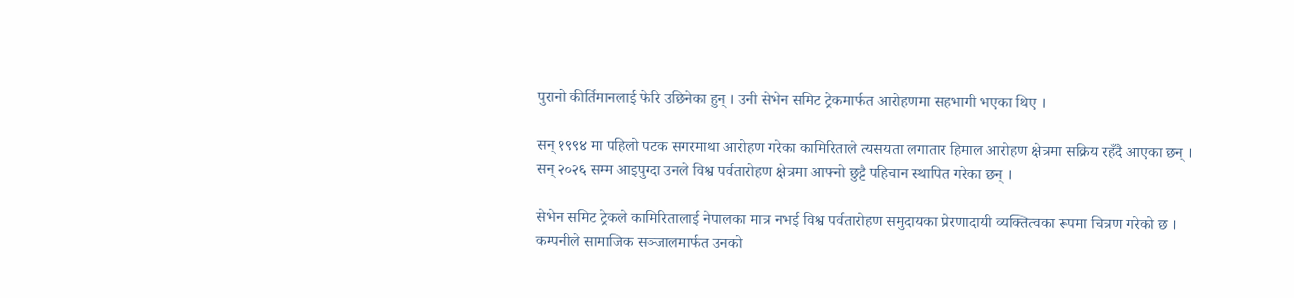पुरानो कीर्तिमानलाई फेरि उछिनेका हुन् । उनी सेभेन समिट ट्रेकमार्फत आरोहणमा सहभागी भएका थिए ।

सन् १९९४ मा पहिलो पटक सगरमाथा आरोहण गरेका कामिरिताले त्यसयता लगातार हिमाल आरोहण क्षेत्रमा सक्रिय रहँदै आएका छन् । सन् २०२६ सम्म आइपुग्दा उनले विश्व पर्वतारोहण क्षेत्रमा आफ्नो छुट्टै पहिचान स्थापित गरेका छन् ।

सेभेन समिट ट्रेकले कामिरितालाई नेपालका मात्र नभई विश्व पर्वतारोहण समुदायका प्रेरणादायी व्यक्तित्वका रूपमा चित्रण गरेको छ । कम्पनीले सामाजिक सञ्जालमार्फत उनको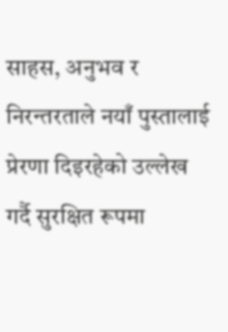साहस, अनुभव र निरन्तरताले नयाँ पुस्तालाई प्रेरणा दिइरहेको उल्लेख गर्दै सुरक्षित रूपमा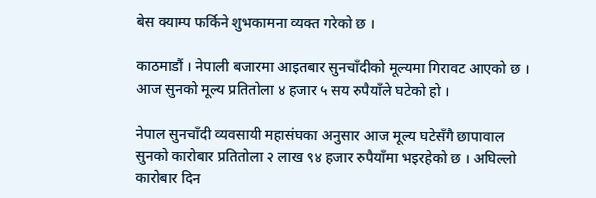बेस क्याम्प फर्किने शुभकामना व्यक्त गरेको छ ।

काठमाडौं । नेपाली बजारमा आइतबार सुनचाँदीको मूल्यमा गिरावट आएको छ । आज सुनको मूल्य प्रतितोला ४ हजार ५ सय रुपैयाँले घटेको हो ।

नेपाल सुनचाँदी व्यवसायी महासंघका अनुसार आज मूल्य घटेसँगै छापावाल सुनको कारोबार प्रतितोला २ लाख ९४ हजार रुपैयाँमा भइरहेको छ । अघिल्लो कारोबार दिन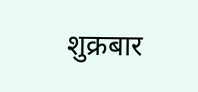शुक्रबार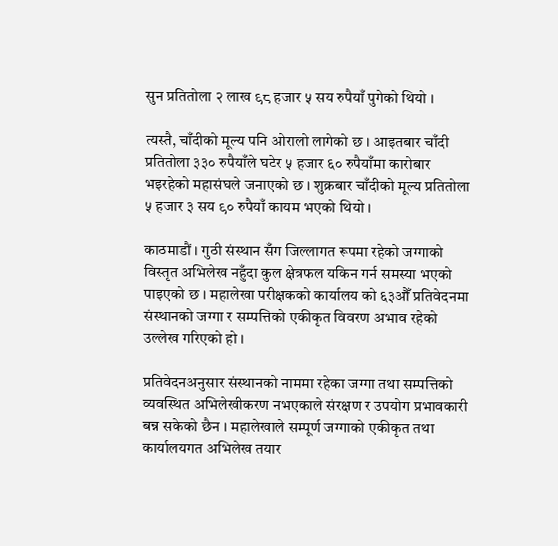सुन प्रतितोला २ लाख ९८ हजार ५ सय रुपैयाँ पुगेको थियो ।

त्यस्तै, चाँदीको मूल्य पनि ओरालो लागेको छ । आइतबार चाँदी प्रतितोला ३३० रुपैयाँले घटेर ५ हजार ६० रुपैयाँमा कारोबार भइरहेको महासंघले जनाएको छ । शुक्रबार चाँदीको मूल्य प्रतितोला ५ हजार ३ सय ९० रुपैयाँ कायम भएको थियो ।

काठमाडौं । गुठी संस्थान सँग जिल्लागत रूपमा रहेको जग्गाको विस्तृत अभिलेख नहुँदा कुल क्षेत्रफल यकिन गर्न समस्या भएको पाइएको छ । महालेखा परीक्षकको कार्यालय को ६३औँ प्रतिवेदनमा संस्थानको जग्गा र सम्पत्तिको एकीकृत विवरण अभाव रहेको उल्लेख गरिएको हो ।

प्रतिवेदनअनुसार संस्थानको नाममा रहेका जग्गा तथा सम्पत्तिको व्यवस्थित अभिलेखीकरण नभएकाले संरक्षण र उपयोग प्रभावकारी बन्न सकेको छैन । महालेखाले सम्पूर्ण जग्गाको एकीकृत तथा कार्यालयगत अभिलेख तयार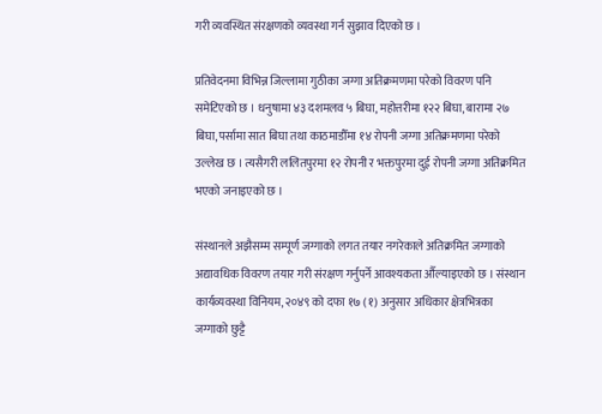गरी व्यवस्थित संरक्षणको व्यवस्था गर्न सुझाव दिएको छ ।

प्रतिवेदनमा विभिन्न जिल्लामा गुठीका जग्गा अतिक्रमणमा परेको विवरण पनि समेटिएको छ । धनुषामा ४३ दशमलव ५ बिघा, महोत्तरीमा १२२ बिघा, बारामा २७ बिघा, पर्सामा सात बिघा तथा काठमाडौँमा १४ रोपनी जग्गा अतिक्रमणमा परेको उल्लेख छ । त्यसैगरी ललितपुरमा १२ रोपनी र भक्तपुरमा दुई रोपनी जग्गा अतिक्रमित भएको जनाइएको छ ।

संस्थानले अझैसम्म सम्पूर्ण जग्गाको लगत तयार नगरेकाले अतिक्रमित जग्गाको अद्यावधिक विवरण तयार गरी संरक्षण गर्नुपर्ने आवश्यकता औँल्याइएको छ । संस्थान कार्यव्यवस्था विनियम, २०४९ को दफा १७ (१) अनुसार अधिकार क्षेत्रभित्रका जग्गाको छुट्टै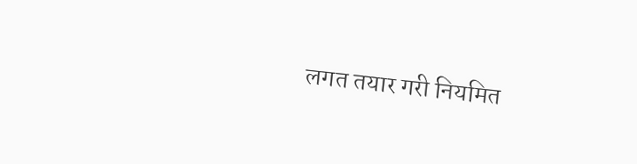लगत तयार गरी नियमित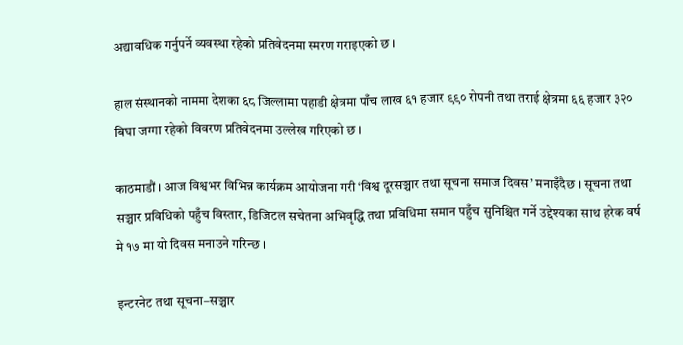अद्यावधिक गर्नुपर्ने व्यवस्था रहेको प्रतिवेदनमा स्मरण गराइएको छ ।

हाल संस्थानको नाममा देशका ६८ जिल्लामा पहाडी क्षेत्रमा पाँच लाख ६१ हजार ९९० रोपनी तथा तराई क्षेत्रमा ६६ हजार ३२० बिघा जग्गा रहेको विवरण प्रतिवेदनमा उल्लेख गरिएको छ ।

काठमाडौं । आज विश्वभर विभिन्न कार्यक्रम आयोजना गरी ‘विश्व दूरसञ्चार तथा सूचना समाज दिवस’ मनाइँदैछ । सूचना तथा सञ्चार प्रविधिको पहुँच विस्तार, डिजिटल सचेतना अभिवृद्धि तथा प्रविधिमा समान पहुँच सुनिश्चित गर्ने उद्देश्यका साथ हरेक वर्ष मे १७ मा यो दिवस मनाउने गरिन्छ ।

इन्टरनेट तथा सूचना–सञ्चार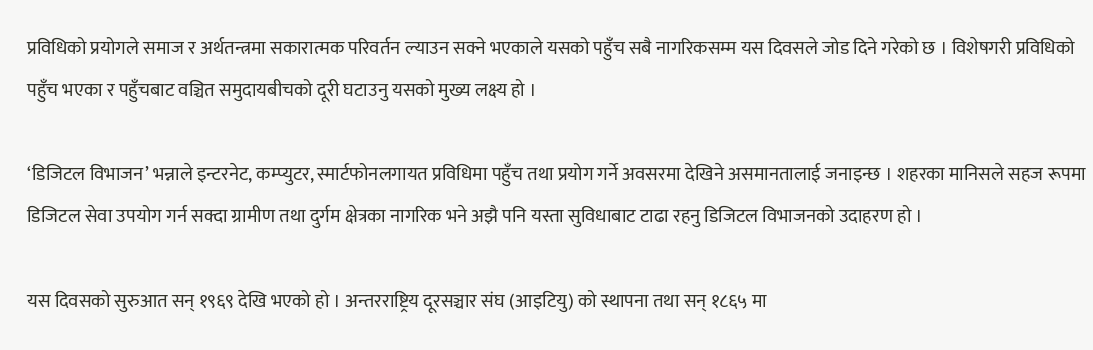प्रविधिको प्रयोगले समाज र अर्थतन्त्रमा सकारात्मक परिवर्तन ल्याउन सक्ने भएकाले यसको पहुँच सबै नागरिकसम्म यस दिवसले जोड दिने गरेको छ । विशेषगरी प्रविधिको पहुँच भएका र पहुँचबाट वञ्चित समुदायबीचको दूरी घटाउनु यसको मुख्य लक्ष्य हो ।

‘डिजिटल विभाजन’ भन्नाले इन्टरनेट, कम्प्युटर, स्मार्टफोनलगायत प्रविधिमा पहुँच तथा प्रयोग गर्ने अवसरमा देखिने असमानतालाई जनाइन्छ । शहरका मानिसले सहज रूपमा डिजिटल सेवा उपयोग गर्न सक्दा ग्रामीण तथा दुर्गम क्षेत्रका नागरिक भने अझै पनि यस्ता सुविधाबाट टाढा रहनु डिजिटल विभाजनको उदाहरण हो ।

यस दिवसको सुरुआत सन् १९६९ देखि भएको हो । अन्तरराष्ट्रिय दूरसञ्चार संघ (आइटियु) को स्थापना तथा सन् १८६५ मा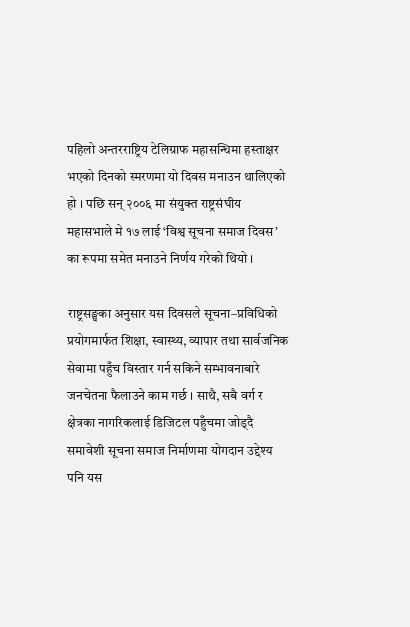पहिलो अन्तरराष्ट्रिय टेलिग्राफ महासन्धिमा हस्ताक्षर भएको दिनको स्मरणमा यो दिवस मनाउन थालिएको हो । पछि सन् २००६ मा संयुक्त राष्ट्रसंघीय महासभाले मे १७ लाई ‘विश्व सूचना समाज दिवस’ का रूपमा समेत मनाउने निर्णय गरेको थियो ।

राष्ट्रसङ्घका अनुसार यस दिवसले सूचना–प्रविधिको प्रयोगमार्फत शिक्षा, स्वास्थ्य, व्यापार तथा सार्वजनिक सेवामा पहुँच विस्तार गर्न सकिने सम्भावनाबारे जनचेतना फैलाउने काम गर्छ । साथै, सबै वर्ग र क्षेत्रका नागरिकलाई डिजिटल पहुँचमा जोड्दै समावेशी सूचना समाज निर्माणमा योगदान उद्देश्य पनि यस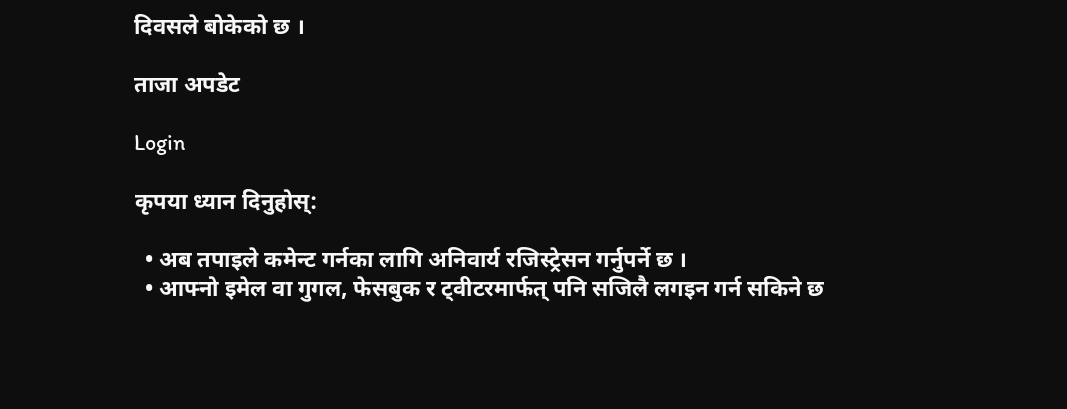दिवसले बोकेको छ ।

ताजा अपडेट

Login

कृपया ध्यान दिनुहोस्:

  • अब तपाइले कमेन्ट गर्नका लागि अनिवार्य रजिस्ट्रेसन गर्नुपर्ने छ ।
  • आफ्नो इमेल वा गुगल, फेसबुक र ट्वीटरमार्फत् पनि सजिलै लगइन गर्न सकिने छ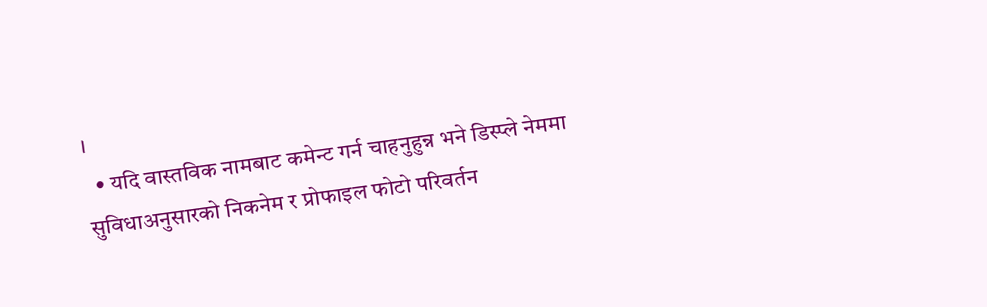।
  • यदि वास्तविक नामबाट कमेन्ट गर्न चाहनुहुन्न भने डिस्प्ले नेममा सुविधाअनुसारको निकनेम र प्रोफाइल फोटो परिवर्तन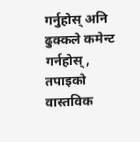गर्नुहोस् अनि ढुक्कले कमेन्ट गर्नहोस्, तपाइको वास्तविक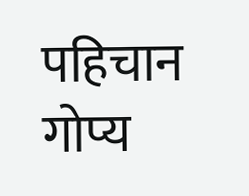पहिचान गोप्य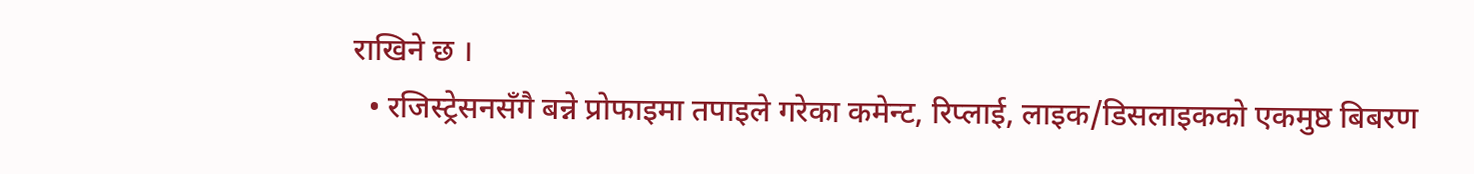राखिने छ ।
  • रजिस्ट्रेसनसँगै बन्ने प्रोफाइमा तपाइले गरेका कमेन्ट, रिप्लाई, लाइक/डिसलाइकको एकमुष्ठ बिबरण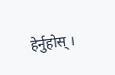हेर्नुहोस् ।